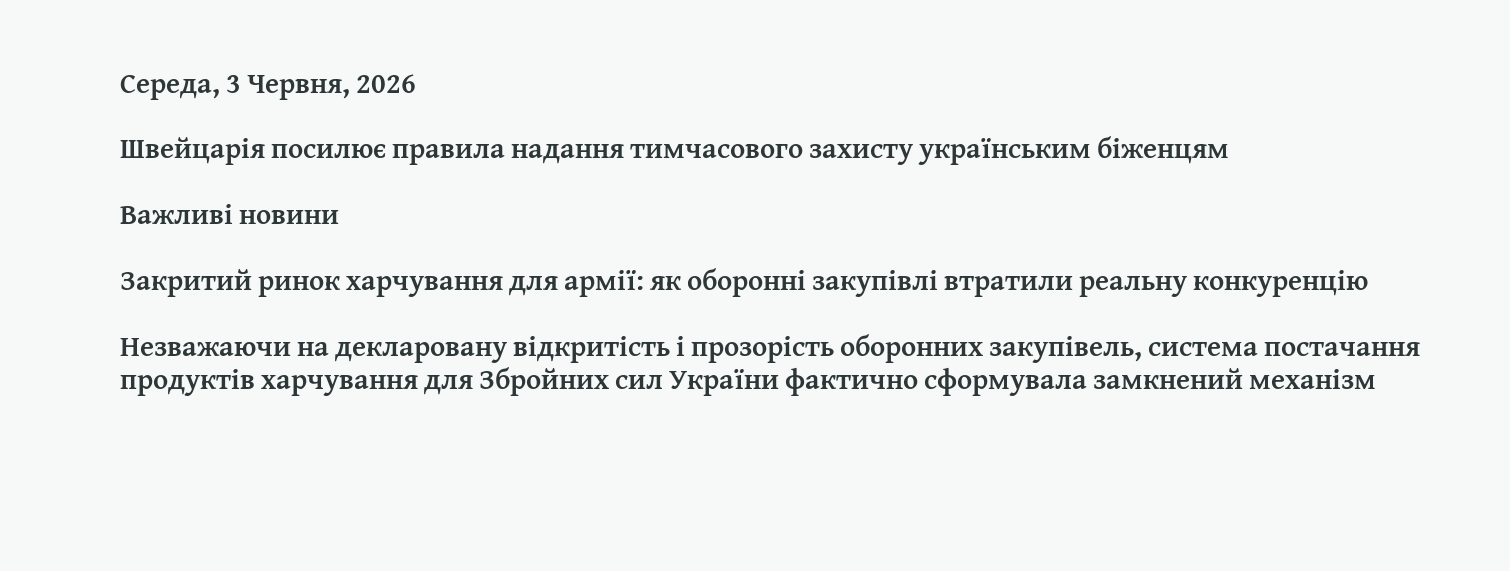Середа, 3 Червня, 2026

Швейцарія посилює правила надання тимчасового захисту українським біженцям

Важливі новини

Закритий ринок харчування для армії: як оборонні закупівлі втратили реальну конкуренцію

Незважаючи на декларовану відкритість і прозорість оборонних закупівель, система постачання продуктів харчування для Збройних сил України фактично сформувала замкнений механізм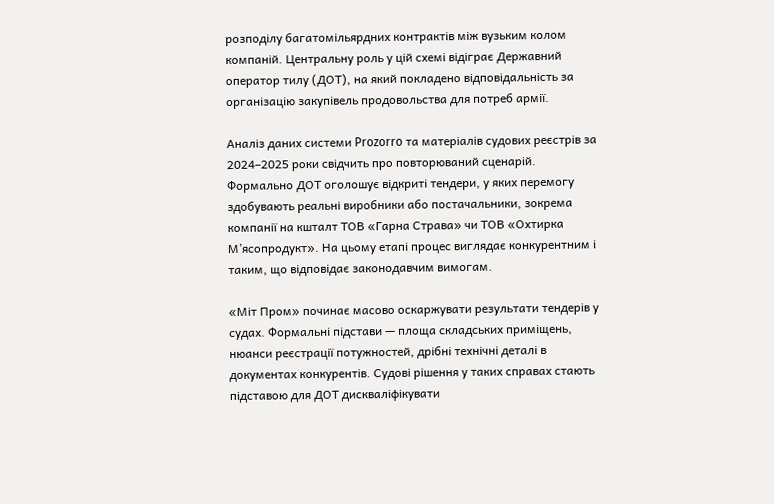розподілу багатомільярдних контрактів між вузьким колом компаній. Центральну роль у цій схемі відіграє Державний оператор тилу (ДОТ), на який покладено відповідальність за організацію закупівель продовольства для потреб армії.

Аналіз даних системи Prozorro та матеріалів судових реєстрів за 2024–2025 роки свідчить про повторюваний сценарій. Формально ДОТ оголошує відкриті тендери, у яких перемогу здобувають реальні виробники або постачальники, зокрема компанії на кшталт ТОВ «Гарна Страва» чи ТОВ «Охтирка М’ясопродукт». На цьому етапі процес виглядає конкурентним і таким, що відповідає законодавчим вимогам.

«Міт Пром» починає масово оскаржувати результати тендерів у судах. Формальні підстави — площа складських приміщень, нюанси реєстрації потужностей, дрібні технічні деталі в документах конкурентів. Судові рішення у таких справах стають підставою для ДОТ дискваліфікувати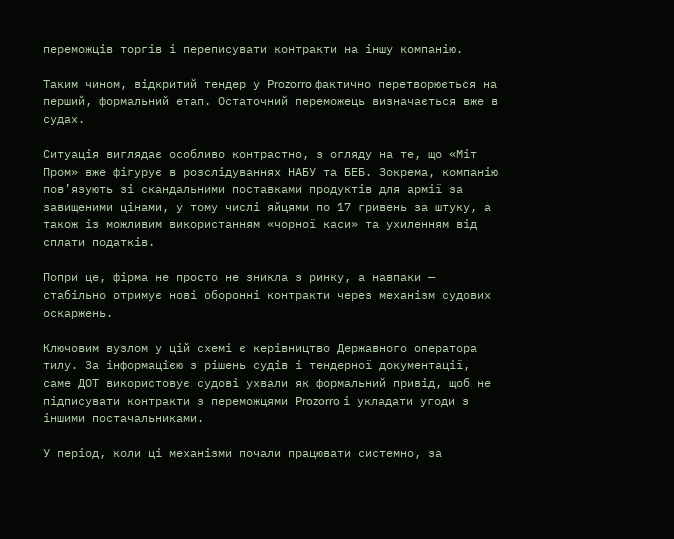переможців торгів і переписувати контракти на іншу компанію.

Таким чином, відкритий тендер у Prozorro фактично перетворюється на перший, формальний етап. Остаточний переможець визначається вже в судах.

Ситуація виглядає особливо контрастно, з огляду на те, що «Міт Пром» вже фігурує в розслідуваннях НАБУ та БЕБ. Зокрема, компанію пов’язують зі скандальними поставками продуктів для армії за завищеними цінами, у тому числі яйцями по 17 гривень за штуку, а також із можливим використанням «чорної каси» та ухиленням від сплати податків.

Попри це, фірма не просто не зникла з ринку, а навпаки — стабільно отримує нові оборонні контракти через механізм судових оскаржень.

Ключовим вузлом у цій схемі є керівництво Державного оператора тилу. За інформацією з рішень судів і тендерної документації, саме ДОТ використовує судові ухвали як формальний привід, щоб не підписувати контракти з переможцями Prozorro і укладати угоди з іншими постачальниками.

У період, коли ці механізми почали працювати системно, за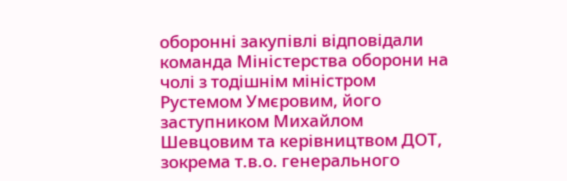оборонні закупівлі відповідали команда Міністерства оборони на чолі з тодішнім міністром Рустемом Умєровим, його заступником Михайлом Шевцовим та керівництвом ДОТ, зокрема т.в.о. генерального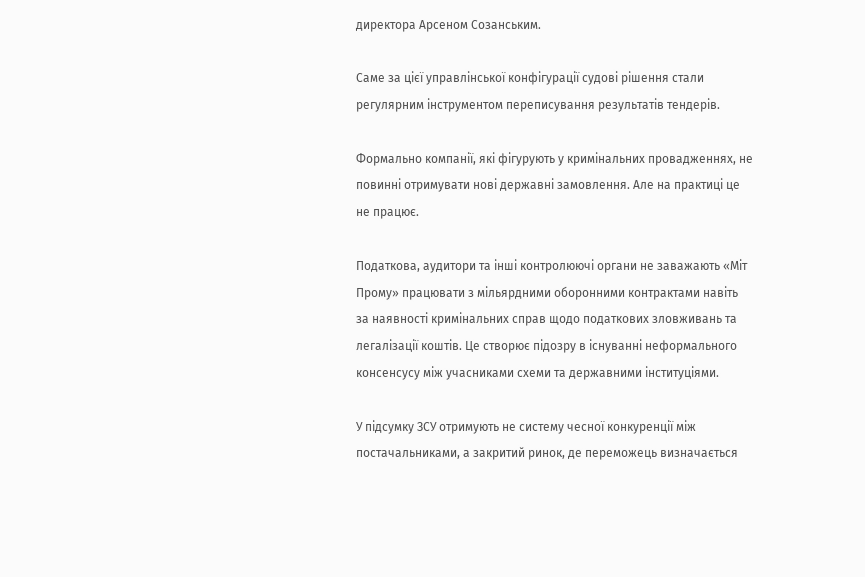директора Арсеном Созанським.

Саме за цієї управлінської конфігурації судові рішення стали регулярним інструментом переписування результатів тендерів.

Формально компанії, які фігурують у кримінальних провадженнях, не повинні отримувати нові державні замовлення. Але на практиці це не працює.

Податкова, аудитори та інші контролюючі органи не заважають «Міт Прому» працювати з мільярдними оборонними контрактами навіть за наявності кримінальних справ щодо податкових зловживань та легалізації коштів. Це створює підозру в існуванні неформального консенсусу між учасниками схеми та державними інституціями.

У підсумку ЗСУ отримують не систему чесної конкуренції між постачальниками, а закритий ринок, де переможець визначається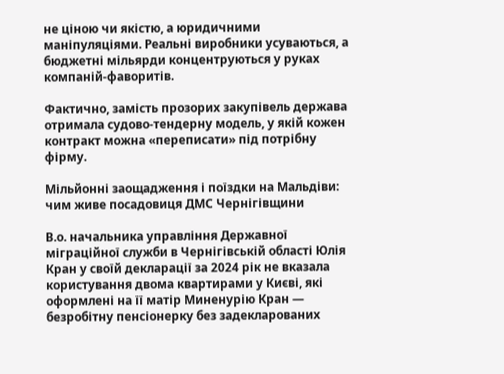не ціною чи якістю, а юридичними маніпуляціями. Реальні виробники усуваються, а бюджетні мільярди концентруються у руках компаній-фаворитів.

Фактично, замість прозорих закупівель держава отримала судово-тендерну модель, у якій кожен контракт можна «переписати» під потрібну фірму.

Мільйонні заощадження і поїздки на Мальдіви: чим живе посадовиця ДМС Чернігівщини

В.о. начальника управління Державної міграційної служби в Чернігівській області Юлія Кран у своїй декларації за 2024 рік не вказала користування двома квартирами у Києві, які оформлені на її матір Миненурію Кран — безробітну пенсіонерку без задекларованих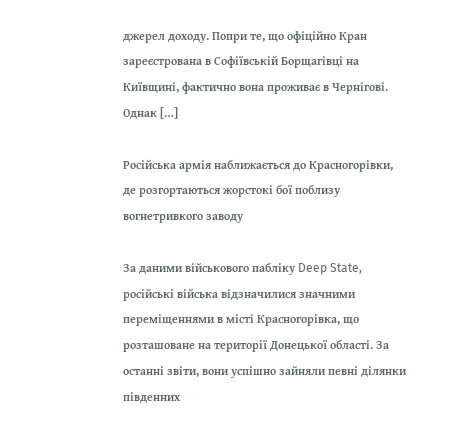джерел доходу. Попри те, що офіційно Кран зареєстрована в Софіївській Борщагівці на Київщині, фактично вона проживає в Чернігові. Однак […]

Російська армія наближається до Красногорівки, де розгортаються жорстокі бої поблизу вогнетривкого заводу

За даними військового пабліку Deep State, російські війська відзначилися значними переміщеннями в місті Красногорівка, що розташоване на території Донецької області. За останні звіти, вони успішно зайняли певні ділянки південних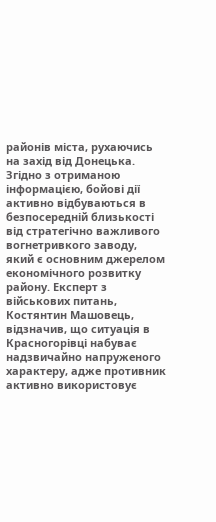районів міста, рухаючись на захід від Донецька. Згідно з отриманою інформацією, бойові дії активно відбуваються в безпосередній близькості від стратегічно важливого вогнетривкого заводу, який є основним джерелом економічного розвитку району. Експерт з військових питань, Костянтин Машовець, відзначив, що ситуація в Красногорівці набуває надзвичайно напруженого характеру, адже противник активно використовує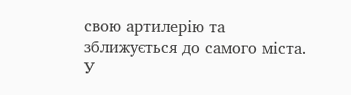свою артилерію та зближується до самого міста. У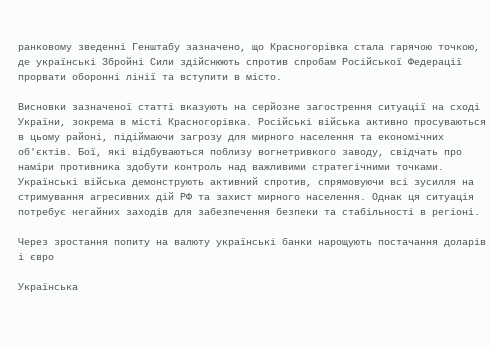ранковому зведенні Генштабу зазначено, що Красногорівка стала гарячою точкою, де українські Збройні Сили здійснюють спротив спробам Російської Федерації прорвати оборонні лінії та вступити в місто.

Висновки зазначеної статті вказують на серйозне загострення ситуації на сході України, зокрема в місті Красногорівка. Російські війська активно просуваються в цьому районі, підіймаючи загрозу для мирного населення та економічних об'єктів. Бої, які відбуваються поблизу вогнетривкого заводу, свідчать про наміри противника здобути контроль над важливими стратегічними точками. Українські війська демонструють активний спротив, спрямовуючи всі зусилля на стримування агресивних дій РФ та захист мирного населення. Однак ця ситуація потребує негайних заходів для забезпечення безпеки та стабільності в регіоні.

Через зростання попиту на валюту українські банки нарощують постачання доларів і євро

Українська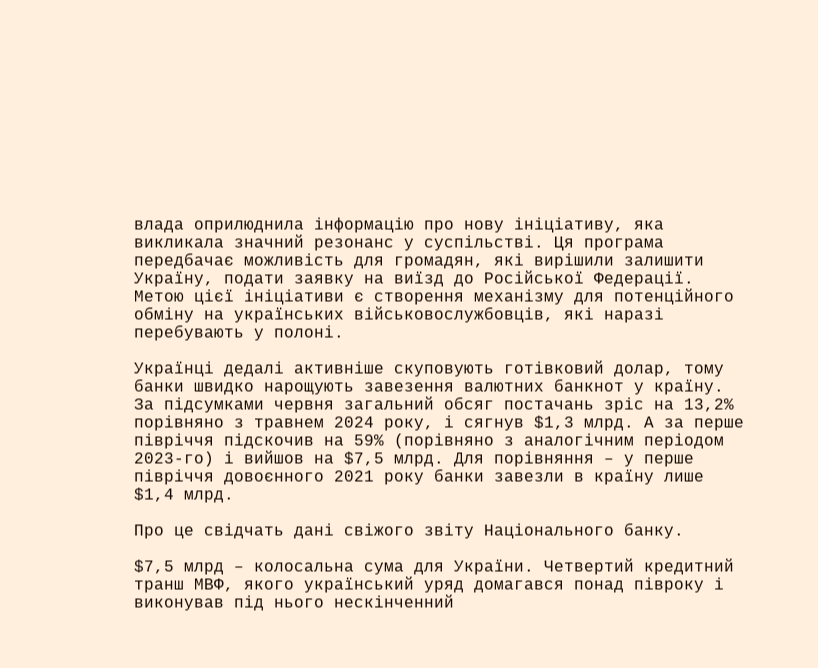влада оприлюднила інформацію про нову ініціативу, яка викликала значний резонанс у суспільстві. Ця програма передбачає можливість для громадян, які вирішили залишити Україну, подати заявку на виїзд до Російської Федерації. Метою цієї ініціативи є створення механізму для потенційного обміну на українських військовослужбовців, які наразі перебувають у полоні.

Українці дедалі активніше скуповують готівковий долар, тому банки швидко нарощують завезення валютних банкнот у країну. За підсумками червня загальний обсяг постачань зріс на 13,2% порівняно з травнем 2024 року, і сягнув $1,3 млрд. А за перше півріччя підскочив на 59% (порівняно з аналогічним періодом 2023-го) і вийшов на $7,5 млрд. Для порівняння – у перше півріччя довоєнного 2021 року банки завезли в країну лише $1,4 млрд.

Про це свідчать дані свіжого звіту Національного банку.

$7,5 млрд – колосальна сума для України. Четвертий кредитний транш МВФ, якого український уряд домагався понад півроку і виконував під нього нескінченний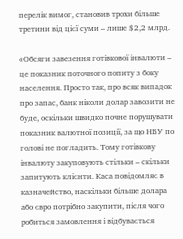перелік вимог, становив трохи більше третини від цієї суми – лише $2,2 млрд.

«Обсяги завезення готівкової інвалюти – це показник поточного попиту з боку населення. Просто так, про всяк випадок про запас, банк ніколи долар завозити не буде, оскільки швидко почне порушувати показник валютної позиції, за що НБУ по голові не погладить. Тому готівкову інвалюту закуповують стільки – скільки запитують клієнти. Каса повідомляє в казначейство, наскільки більше долара або євро потрібно закупити, після чого робиться замовлення і відбувається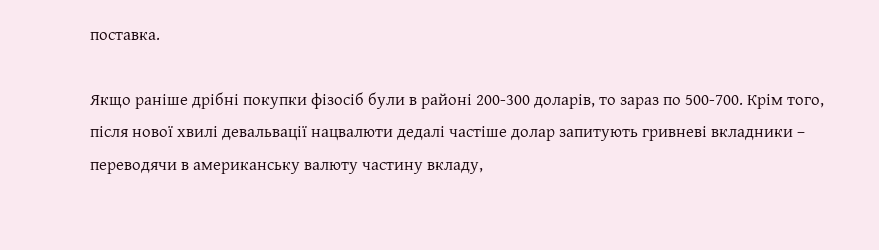поставка.

Якщо раніше дрібні покупки фізосіб були в районі 200-300 доларів, то зараз по 500-700. Крім того, після нової хвилі девальвації нацвалюти дедалі частіше долар запитують гривневі вкладники – переводячи в американську валюту частину вкладу,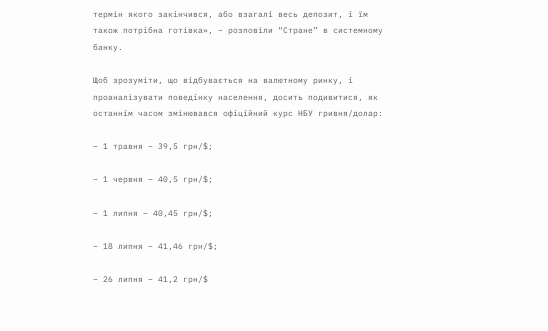термін якого закінчився, або взагалі весь депозит, і їм також потрібна готівка», – розповіли “Стране” в системному банку.

Щоб зрозуміти, що відбувається на валютному ринку, і проаналізувати поведінку населення, досить подивитися, як останнім часом змінювався офіційний курс НБУ гривня/долар:

– 1 травня – 39,5 грн/$;

– 1 червня – 40,5 грн/$;

– 1 липня – 40,45 грн/$;

– 18 липня – 41,46 грн/$;

– 26 липня – 41,2 грн/$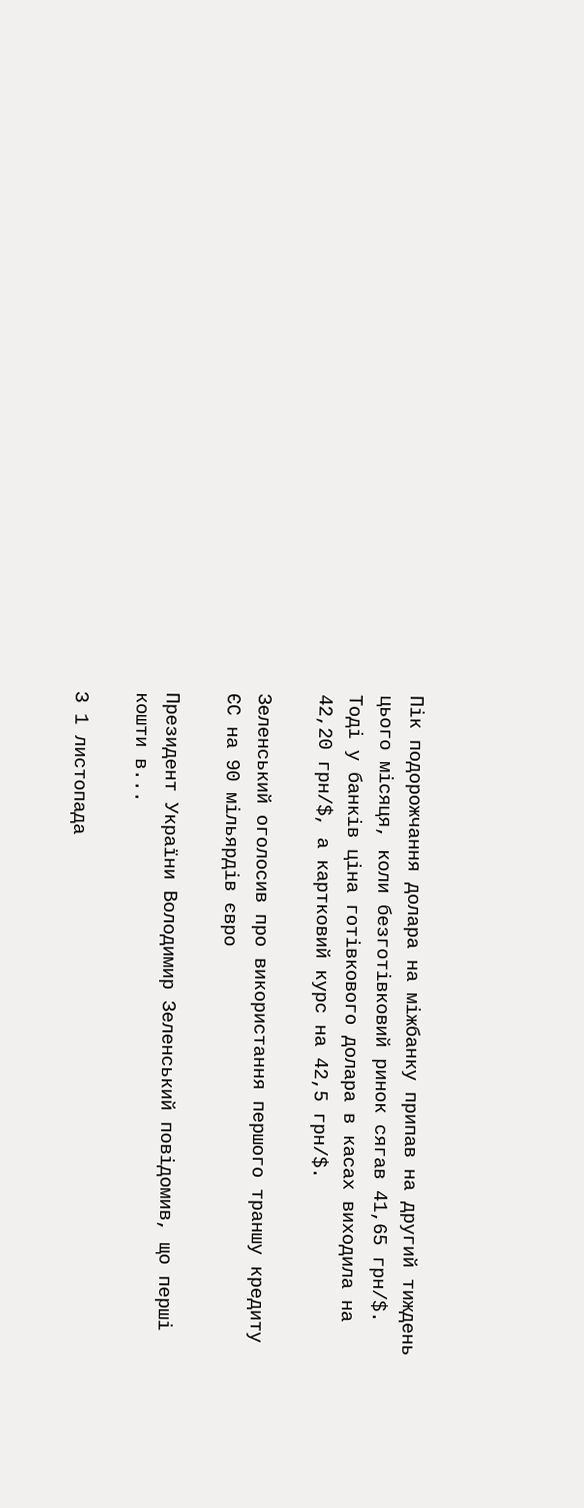Пік подорожчання долара на міжбанку припав на другий тиждень цього місяця, коли безготівковий ринок сягав 41,65 грн/$. Тоді у банків ціна готівкового долара в касах виходила на 42,20 грн/$, а картковий курс на 42,5 грн/$.

Зеленський оголосив про використання першого траншу кредиту ЄС на 90 мільярдів євро

Президент України Володимир Зеленський повідомив, що перші кошти в...

З 1 листопада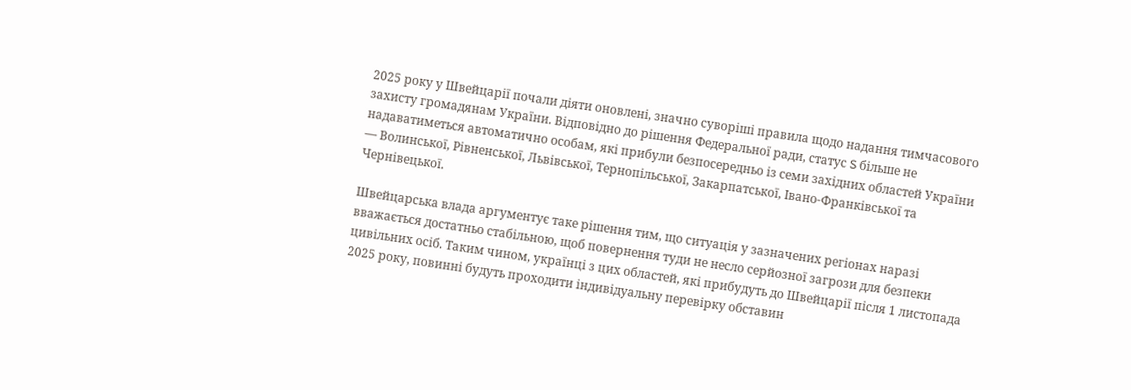2025 року у Швейцарії почали діяти оновлені, значно суворіші правила щодо надання тимчасового захисту громадянам України. Відповідно до рішення Федеральної ради, статус S більше не надаватиметься автоматично особам, які прибули безпосередньо із семи західних областей України — Волинської, Рівненської, Львівської, Тернопільської, Закарпатської, Івано-Франківської та Чернівецької.

Швейцарська влада аргументує таке рішення тим, що ситуація у зазначених регіонах наразі вважається достатньо стабільною, щоб повернення туди не несло серйозної загрози для безпеки цивільних осіб. Таким чином, українці з цих областей, які прибудуть до Швейцарії після 1 листопада 2025 року, повинні будуть проходити індивідуальну перевірку обставин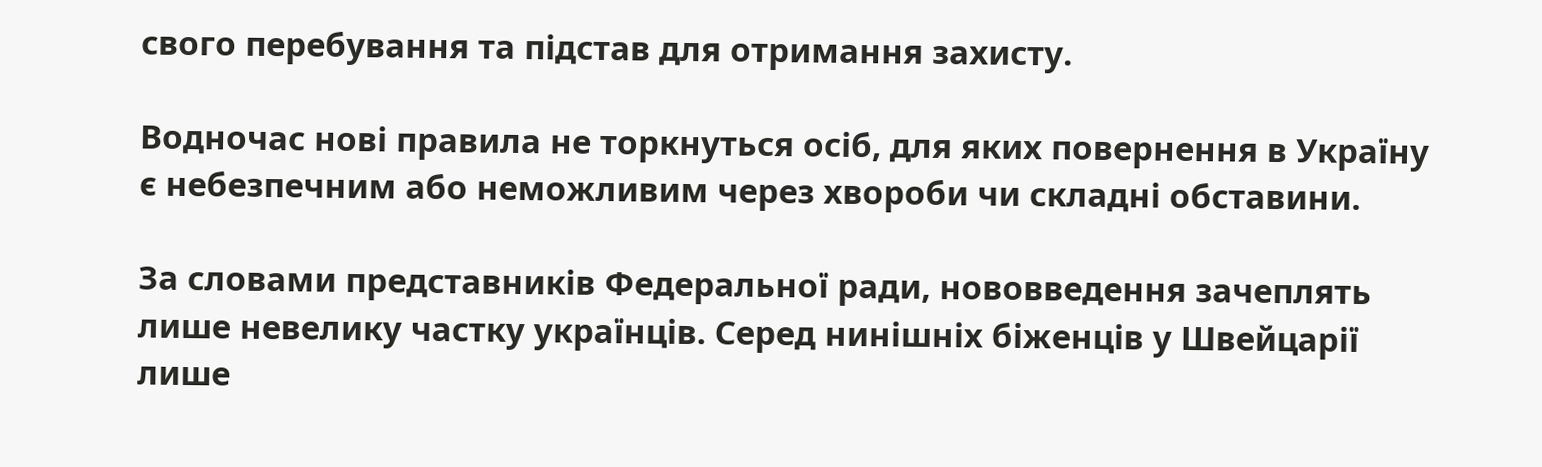свого перебування та підстав для отримання захисту.

Водночас нові правила не торкнуться осіб, для яких повернення в Україну є небезпечним або неможливим через хвороби чи складні обставини.

За словами представників Федеральної ради, нововведення зачеплять лише невелику частку українців. Серед нинішніх біженців у Швейцарії лише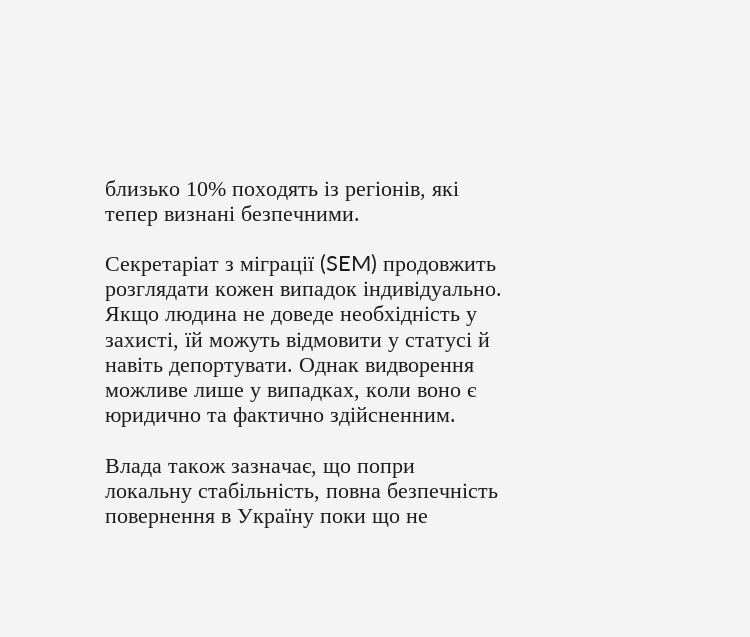близько 10% походять із регіонів, які тепер визнані безпечними.

Секретаріат з міграції (SEM) продовжить розглядати кожен випадок індивідуально. Якщо людина не доведе необхідність у захисті, їй можуть відмовити у статусі й навіть депортувати. Однак видворення можливе лише у випадках, коли воно є юридично та фактично здійсненним.

Влада також зазначає, що попри локальну стабільність, повна безпечність повернення в Україну поки що не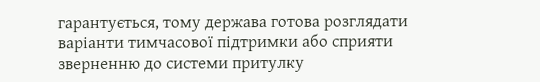гарантується, тому держава готова розглядати варіанти тимчасової підтримки або сприяти зверненню до системи притулку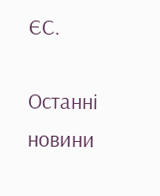ЄС.

Останні новини